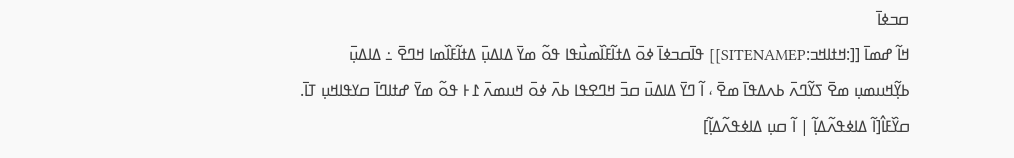ߛߏߦߊ߫
ߞߊ߬ ߝߘߊ߫ [[:ߞߙߊߞߏ:SITENAMEP]] ߟߊ߫ߛߏߦߊ߫ ߦߋ߫ ߡߙߊ߬ߓߊ߰ߘߎ߯ߟߊ ߟߋ߬ ߘߌ߫ ߡߊߡߎ߲߫ ߡߙߊ߬ߓߊ߰ߘߊ ߞߣߐ߫ ߸ ߡߊߡߎ߲߫ ߕߌ߲߬ߞߎߘߎ߲ ߘߐ߫ ߖߌ߬ߣߍ߫ ߕߍߡߟߊ߫ ߘߐ߫ ، ߊ߬ ߣߌ߫ ߡߊߡߎ߫ ߛߏ߫ ߞߣߐߟߊ ߕߍ߫ ߦߋ߫ ߞߎߘߍ߫ ߁߅ ߟߋ߬ ߘߌ߫ ߝߙߊߣߊ߫ ߛߌߟߊߞߎ߲ ߠߊ߫.
ߛߌ߰ߓߊ߮[ߊ߬ ߡߊߦߟߍ߬ߡߊ߲߬ | ߊ߬ ߛߎ߲ ߡߊߦߟߍ߬ߡߊ߲߬]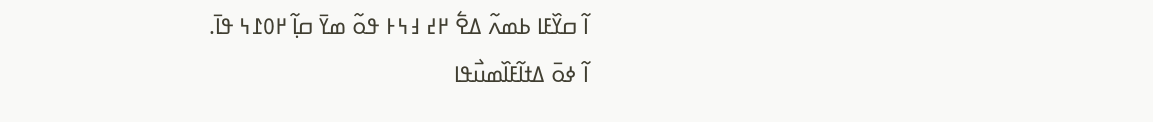ߊ߬ ߛߌ߰ߓߊ ߕߘߍ߬ ߡߐ߱ ߂߄ ߃߆߅ ߟߋ߬ ߘߌ߫ ߛߊ߲߬ ߂߀߁߆ ߟߊ߫.
ߊ߬ ߦߋ߫ ߡߙߊ߬ߓߊ߰ߘߎ߯ߟߊ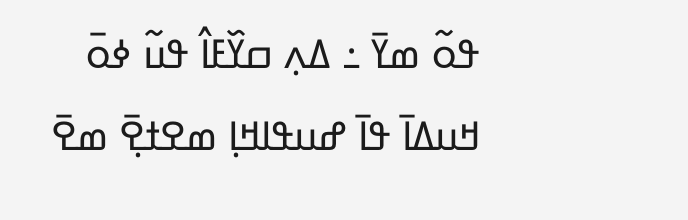ߟߋ߬ ߘߌ߫ ߸ ߡߍ߲ ߛߌ߰ߓߊ߮ ߟߎ߬ ߦߋ߫ ߞߎߡߊ߫ ߟߊ߫ ߝߎߟߊߞߊ߲ ߘߐߙߐ߲߫ ߘߐ߫